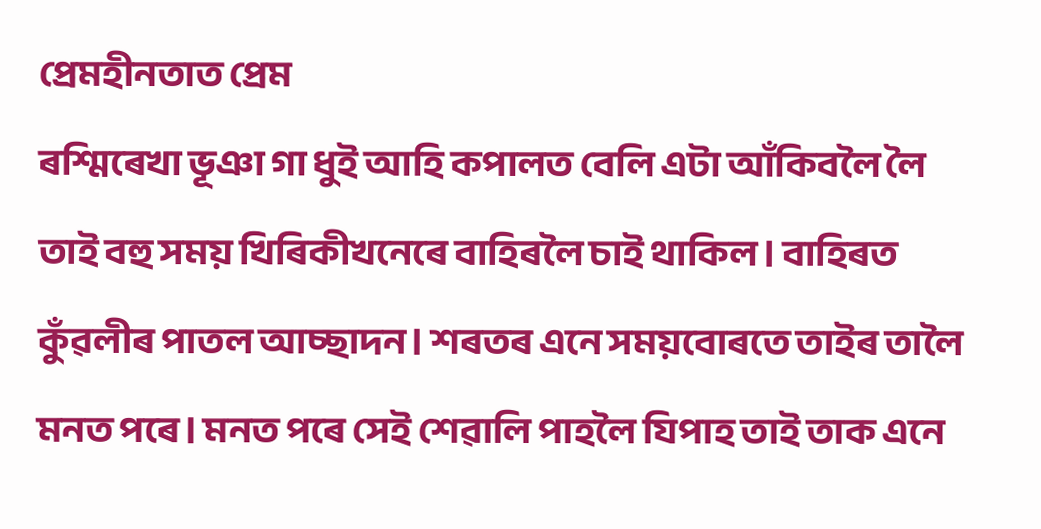প্ৰেমহীনতাত প্ৰেম
ৰশ্মিৰেখা ভূঞা গা ধুই আহি কপালত বেলি এটা আঁকিবলৈ লৈ তাই বহু সময় খিৰিকীখনেৰে বাহিৰলৈ চাই থাকিল। বাহিৰত কুঁৱলীৰ পাতল আচ্ছাদন। শৰতৰ এনে সময়বোৰতে তাইৰ তালৈ মনত পৰে। মনত পৰে সেই শেৱালি পাহলৈ যিপাহ তাই তাক এনে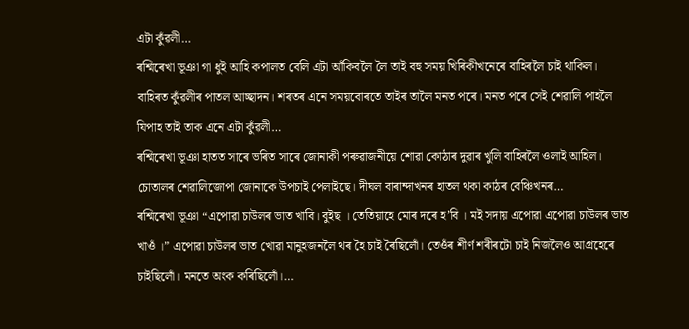এটা কুঁৱলী…
ৰশ্মিৰেখা ভূঞা গা ধুই আহি কপালত বেলি এটা আঁকিবলৈ লৈ তাই বহু সময় খিৰিকীখনেৰে বাহিৰলৈ চাই থাকিল। বাহিৰত কুঁৱলীৰ পাতল আচ্ছাদন। শৰতৰ এনে সময়বোৰতে তাইৰ তালৈ মনত পৰে। মনত পৰে সেই শেৱালি পাহলৈ যিপাহ তাই তাক এনে এটা কুঁৱলী…
ৰশ্মিৰেখা ভূঞা হাতত সাৰে ভৰিত সাৰে জোনাকী পৰুৱাজনীয়ে শোৱা কোঠাৰ দুৱাৰ খুলি বাহিৰলৈ ওলাই আহিল। চোতালৰ শেৱালিজোপা জোনাকে উপচাই পেলাইছে। দীঘল বাৰান্দাখনৰ হাতল থকা কাঠৰ বেঞ্চিখনৰ…
ৰশ্মিৰেখা ভূঞা “এপোৱা চাউলৰ ভাত খাবি। বুইছ । তেতিয়াহে মোৰ দৰে হ’বি । মই সদায় এপোৱা এপোৱা চাউলৰ ভাত খাওঁ ।” এপোৱা চাউলৰ ভাত খোৱা মানুহজনলৈ থৰ হৈ চাই ৰৈছিলোঁ। তেওঁৰ শীৰ্ণ শৰীৰটো চাই নিজলৈও আগ্ৰহেৰে চাইছিলোঁ। মনতে অংক কৰিছিলোঁ।…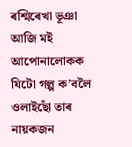ৰশ্মিৰেখা ভূঞা আজি মই আপোনালোকক যিটো গল্প ক’বলৈ ওলাইছোঁ তাৰ নায়কজন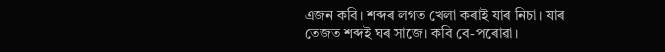এজন কবি। শব্দৰ লগত খেলা কৰাই যাৰ নিচা। যাৰ তেজত শব্দই ঘৰ সাজে। কবি বে-পৰোৱা।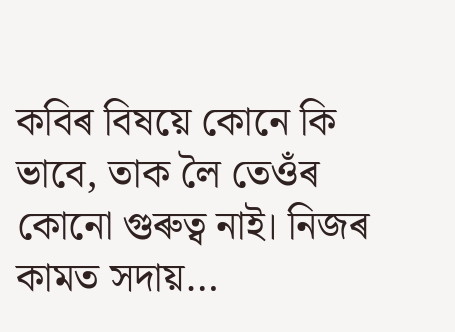কবিৰ বিষয়ে কোনে কি ভাবে, তাক লৈ তেওঁৰ কোনো গুৰুত্ব নাই। নিজৰ কামত সদায়…